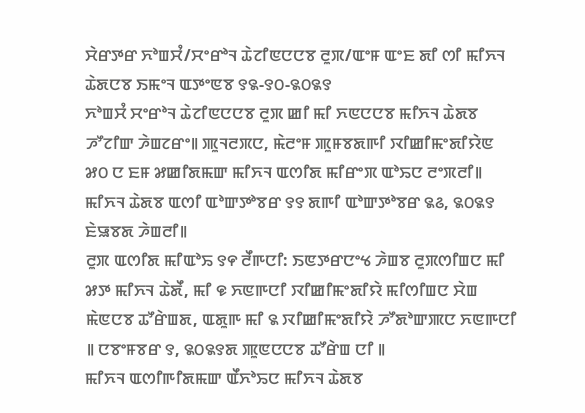ꯆꯥꯔꯇꯔ ꯈꯣꯡꯆꯪ/ꯆꯦꯔꯣꯜ ꯊꯥꯖꯤꯟꯅꯅꯕ ꯂꯨꯞ/ꯑꯦꯝ ꯑꯦꯐ ꯗꯤ ꯁꯤ ꯃꯤꯈꯜ ꯊꯥꯗꯅꯕ ꯏꯃꯦꯜ ꯑꯇꯦꯟꯕ ꯱꯲-꯱꯰-꯲꯰꯲꯱
ꯈꯣꯡꯆꯪ ꯆꯦꯔꯣꯜ ꯊꯥꯖꯤꯟꯅꯅꯕ ꯂꯨꯞ ꯀꯤ ꯃꯤ ꯈꯟꯅꯅꯕ ꯃꯤꯈꯜ ꯊꯥꯗꯕ ꯍꯧꯖꯤꯛ ꯍꯥꯡꯖꯔꯦ꯫ ꯄꯨꯜꯂꯞꯅ, ꯃꯥꯂꯦꯝ ꯄꯨꯝꯕꯗꯒꯤ ꯋꯤꯀꯤꯃꯦꯗꯤꯌꯥꯟ ꯷꯰ ꯅ ꯐꯝ ꯷ꯀꯤꯗꯃꯛ ꯃꯤꯈꯜ ꯑꯁꯤꯗ ꯃꯤꯔꯦꯞ ꯑꯣꯢꯅ ꯂꯦꯞꯂꯤ꯫
ꯃꯤꯈꯜ ꯊꯥꯗꯕ ꯑꯁꯤ ꯑꯣꯛꯇꯣꯕꯔ ꯱꯱ ꯗꯒꯤ ꯑꯣꯛꯇꯣꯕꯔ ꯲꯴, ꯲꯰꯲꯱ ꯐꯥꯎꯕꯗ ꯍꯥꯡꯂꯤ꯫
ꯂꯨꯞ ꯑꯁꯤꯗ ꯃꯤꯑꯣꯢ ꯱꯵ ꯂꯩꯒꯅꯤ: ꯏꯟꯇꯔꯅꯦꯠ ꯍꯥꯡꯕ ꯂꯨꯞꯁꯤꯡꯅ ꯃꯤ ꯷ꯇ ꯃꯤꯈꯜ ꯊꯥꯗꯩ, ꯃꯤ ꯶ ꯈꯟꯒꯅꯤ ꯋꯤꯀꯤꯃꯦꯗꯤꯌꯥ ꯃꯤꯁꯤꯡꯅ ꯆꯥꯡ ꯃꯥꯟꯅꯕ ꯊꯧꯔꯥꯡꯗ, ꯑꯗꯨꯒ ꯃꯤ ꯲ ꯋꯤꯀꯤꯃꯦꯗꯤꯌꯥ ꯍꯧꯗꯣꯛꯄꯅ ꯈꯟꯒꯅꯤ ꯫ ꯅꯕꯦꯝꯕꯔ ꯱, ꯲꯰꯲꯱ꯗ ꯄꯨꯟꯅꯅꯕ ꯊꯧꯔꯥꯡ ꯅꯤ ꯫
ꯃꯤꯈꯜ ꯑꯁꯤꯒꯤꯗꯃꯛ ꯑꯩꯈꯣꯢꯅ ꯃꯤꯈꯜ ꯊꯥꯗꯕ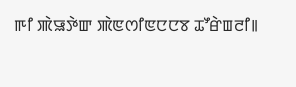ꯒꯤ ꯄꯥꯎꯇꯥꯛ ꯄꯥꯟꯁꯤꯟꯅꯅꯕ ꯊꯧꯔꯥꯡꯂꯤ꯫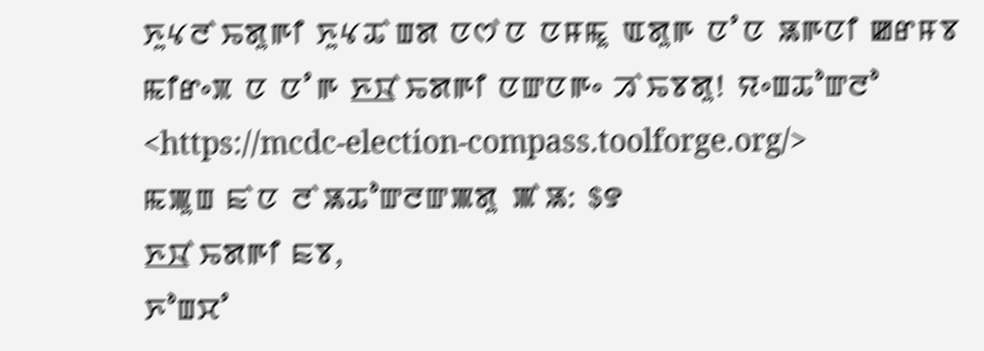ꯈꯨꯠꯂꯥꯢꯗꯨꯒꯤ ꯈꯨꯠꯊꯥꯡꯗ ꯅꯁꯥꯅ ꯅꯝꯃꯨ ꯑꯗꯨꯒ ꯅꯪꯅ ꯎꯒꯅꯤ ꯀꯔꯝꯕ ꯃꯤꯔꯦꯞ ꯅ ꯅꯪꯒ ꯈ꯭ꯋꯥꯢꯗꯒꯤ ꯅꯛꯅꯒꯦ ꯍꯥꯢꯕꯗꯨ! ꯌꯦꯡꯊꯣꯛꯂꯣ <https://mcdc-election-compass.toolforge.org/>
ꯃꯄꯨꯡ ꯐꯥꯅ ꯂꯥꯎꯊꯣꯛꯂꯛꯄꯗꯨ ꯄꯥꯎ: $꯱
ꯈ꯭ꯋꯥꯢꯗꯒꯤ ꯐꯕ,
ꯈꯣꯡꯆꯪ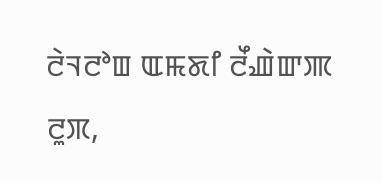ꯂꯥꯜꯂꯣꯡ ꯑꯃꯗꯤ ꯂꯩꯉꯥꯛꯄ ꯂꯨꯞ,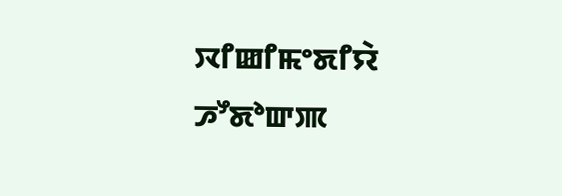ꯋꯤꯀꯤꯃꯦꯗꯤꯌꯥ ꯍꯧꯗꯣꯛꯄ